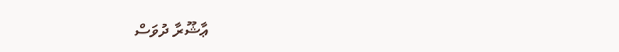ޢާޝޫރާ ދުވަސް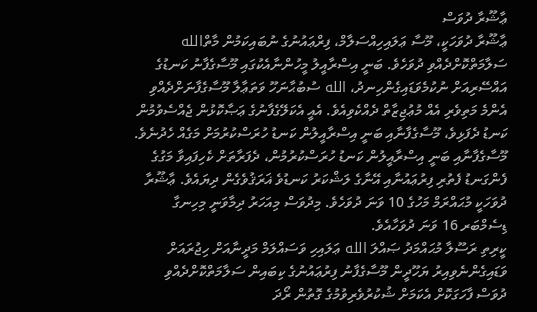ޢާޝޫރާ ދުވަސް
ޢާޝޫރާ ދުވަހަކީ، މޫސާ ޢަލައިހިއްސަލާމް، ފިރްޢައުނުގެ ނުބައިކަމުން މާތްالله ސަލާމަތްކޮށްދެއްވި ދުވަހެވެ. ބަނީ އިސްރާއީލު މީހުންނާއެކުގައި މޫސާގެފާނު ކަނޑުގެ އައްސޭރިއަށް ނުކުމެވަޑައިގެންހިނދު، الله ސުބުޙާނަހޫ ވަތަޢާލާ މޫސާގެފާނަށްދެއްވި އެންމެ މަތިވެރި އެއް މުޢުޖިޒާތް ދެއްކެވިއެވެ. އެއީ އެކަލޭގެފާނުގެ ޢަޞާކޮޅުން ޖެއްސެވުމުން ކަނޑު ދެފަޅިވެ، މޫސާގެފާނާއި ބަނީ އިސްރާއީލުން ކަނޑު ހުރަސްކުރުމަށް މަގެއް ހެދުނެވެ. މޫސާގެފާނާއި ބަނީ އިސްރާއީލުން ކަނޑު ހުރަސްކުރުމުން، ދެފަރާތަށް ކެހިފައިވާ މަގުގެ ފެންގަނޑު ފެތުރި ފިރުޢައުނާއި އޭނާގެ ލަޝްކަރު ކަނޑުވެ ޣަރަޤުވެގެން ދިޔައެވެ. ޢާޝޫރާ ދުވަހަކީ މުޙައްރަމް މަހުގެ 10 ވަނަ ދުވަހެވެ. މިދުވަސް މިއަހަރު ދިމާވަނީ މިހިނގާ ޑިސެމްބަރ 16 ވަނަ ދުވަހާއެވެ.
ކީރިތި ރަސޫލާ މުޙައްމަދު ޞައްލަ الله ޢަލައިހި ވަސައްލަމް މަދީނާއަށް ހިޖުރައަށް ވަޑައިގެންނެވިއިރު ޔަހޫދީން މޫސާގެފާނު ފިރުޢައުނުގެ ކިބައިން ސަލާމަތްކޮށްދެއްވި ދުވަސް ފާހަގަކޮށް އެކަމަށް ޝުކުރުވެރިވުމުގެ ގޮތުން ރޯދަ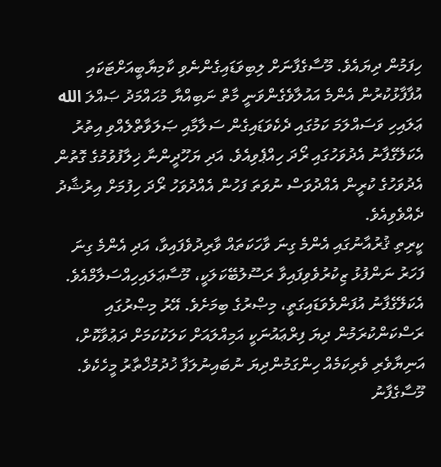ހިފަމުން ދިޔައެވެ. މޫސާގެފާނަށް ލިބިވަޑައިގެންނެވި ކާމިޔާބީއަށްޓަކައި އުފާފާޅުކުރުން އެންމެ އައުލާވެގެންވަނީ މާތް ނަބިއްޔާ މުޙައްމަދު ޞައްލަ الله ޢަލައިހި ވަސައްލަމަ ކަމުގައި ދެކެވަޑައިގެން ސަލާމާއި ޞަލަވާތްލެއްވި އިތުރު އެކަލޭގެފާނު އެދުވަހުގައި ރޯދަ ހިއްޕެވިއެވެ. އަދި ޔަހޫދީންނާ ޚިލާފުވުމުގެ ގޮތުން އެދުވަހުގެ ކުރީން އެއްދުވަސް ނުވަތަ ފަހުން އެއްދުވަހު ރޯދަ ހިފުމަށް އިރުޝާދު ދެއްވެވިއެވެ.
ކީރިތި ޤުރުއާނުގައި އެންމެ ގިނަ ވާހަކަތައް ވާރިދުވެފައިވާ، އަދި އެންމެ ގިނަ ފަހަރު ނަންފުޅު ޒިކުރުވެވިފައިވާ ރަސޫލުބޭކަލަކީ، މޫސާޢަލައިހިއްސަލާމްއެވެ. އެކަލޭގެފާނު އުފަންވެވަޑައިގަތީ، މިޞްރުގެ ބިމަށެވެ. އޭރު މިޞްރުގައި ރަސްކަންކުރަމުން ދިޔަ ފިރްޢައުނަކީ އަމިއްލައަށް ކަލަކުކަމަށް ދަޢުވާކޮށް، އަނިޔާވެރި ވެރިކަމެއް ހިންގަމުންދިޔަ ނުބައިނުލަފާ ޚުދުމުޚްތާރު މީހެކެވެ. މޫސާގެފާނު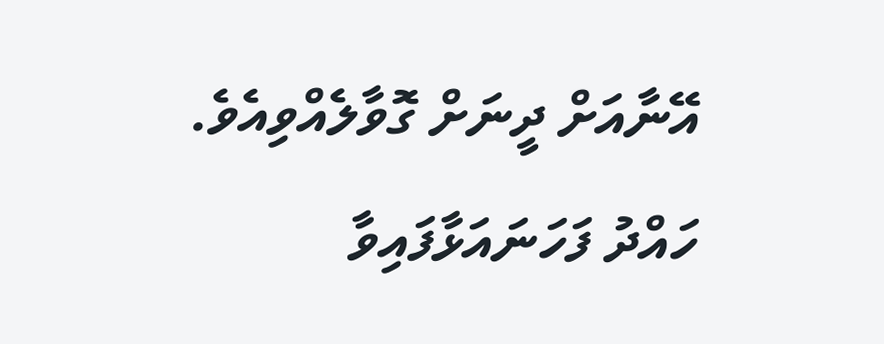އޭނާއަށް ދީނަށް ގޮވާލެއްވިއެވެ.
ހައްދު ފަހަނައަޅާފައިވާ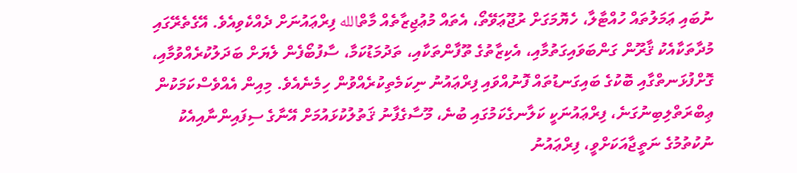ނުބައި ޢަމަލުތައް ހުއްޓާލާ، ހެޔޮމަގަށް ރުޖޫޢަވޭތޯ، އެތައް މުޢުޖިޒާތެއް މާތްالله ފިރްޢައުނަށް ދެއްކެވިއެވެ. އޭގެތެރޭގައި މުދާތަކާއެކު ޤާރޫން ގަންބަވައިގަތުމާއި، އެކިޒާތުގެ ތޫފާންތަކާއި، ތަދުމަޑުކަމާ، ސާފުބޯފެން ލެޔަށް ބަދަލުކުރެއްވުމާއި، ގޮށްފުޅަނތްގާއި ބޮކުގެ ބައިގަނޑުތައް ފޮނުއްވައި ފިރްޢައުނު ނިކަމެތިކުރެއްވުން ހިމެނެއެވެ. މިއިން އެއްވެސްކަމަކުން ޢިބްރަތްލިބިނުގަނެ، ފިރްޢައުނަކީ ކަލާނގެކަމުގައި ބުނެ، މޫސާގެފާނު ޤަތުލުކުޅައުމަށް އޭނާގެ ސިފައިންނާއިއެކު ނުކުތުމުގެ ނަތީޖާއަކަށްވީ، ފިރްޢައުނު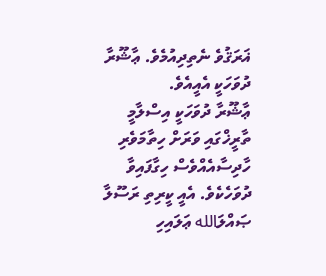ޣަރަޤުވެ ނެތިދިއުމެވެ. ޢާޝޫރާ ދުވަހަކީ އެއީއެވެ.
ޢާޝޫރާ ދުވަހަކީ އިސްލާމީ ތާރީޚްގައި ވަރަށް ހިތާމަވެރި ހާދިސާއެއްވެސް ހިގާފައިވާ ދުވަހެކެވެ. އެއީ ކީރިތި ރަސޫލާ ޞައްލަالله ޢަލައިހި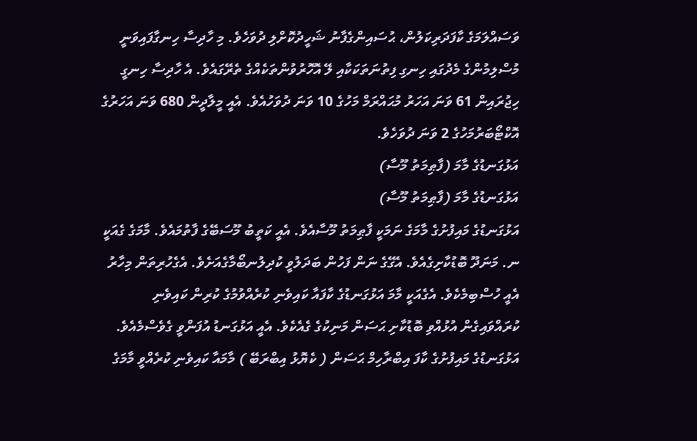ވަސައްލަމަގެ ކާފަދަރިކަލުން، ޙުސައިންގެފާނު ޝަހީދުކޮށްލި ދުވަހެވެ. މި ހާދިސާ ހިނގާފައިވަނީ މުސްލިމުންގެ މެދުގައި ހިނގި ފިތުނަތަކަކާއި ލޭ އޮހޮރުވުންތަކެއްގެ ތެރޭގައެވެ. އެ ހާދިސާ ހިނގީ ހިޖުރައިން 61 ވަނަ އަހަރު މުޙައްރަމް މަހުގެ 10 ވަނަ ދުވަހުއެވެ. އެއީ މީލާދީން 680 ވަނަ އަހަރުގެ އޮކްޓޯބަރުމަހުގެ 2 ވަނަ ދުވަހެވެ.
އަޅުގަނޑުގެ މާމަ (ފާޠިމަތު މޫސާ)
އަޅުގަނޑުގެ މާމަ (ފާޠިމަތު މޫސާ)
އަޅުގަނޑުގެ މައިފުށުގެ މާމަގެ ނަމަކީ ފާޠިމަތު މޫސާއެވެ. އެއީ ކަތީބު މޫސަބޭގެ ފާތުމައެވެ. މާމަގެ ގެއަކީ ނ. މަނަދޫ ބޮޑުކާށިގެއެވެ. އެގޭގެ ނަން ފަހުން ބަދަލުވީ ކުދިލުނބޯމާގެއަށެވެ. އެގެހުރިތަން މިހާރު އެއީ ހުސްބިމެކެވެ. އެގެއަކީ މާމަ އަޅުގަނޑުގެ ކާފައާ ކައިވެނި ކުރެއްވުމުގެ ކުރިން ކައިވެނި ކުރައްވައިގެން އުޅުއްވި ބޮޑުކާށި ޙަސަން މަނިކުގެ ގެއެކެވެ. އެއީ އަޅުގަނޑު އުފަންވީ ގެވެސްމެއެވެ.
އަޅުގަނޑުގެ މައިފުށުގެ ކާފަ އިބްރާހިމް ޙަސަން ( ކެޔޮޅު އިބްރަބޭ ) މާމައާ ކައިވެނި ކުރެއްވީ މާމަގެ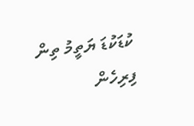ކުޑަކުޑަ ޔަތީމު ތިން ފިރިހެން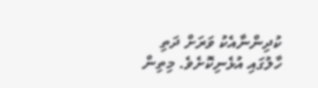ކުދިންނާއެކު ވަރަށް ދަތި ހާލުގައި އުޅެނިކޮށެވެ. މިތިން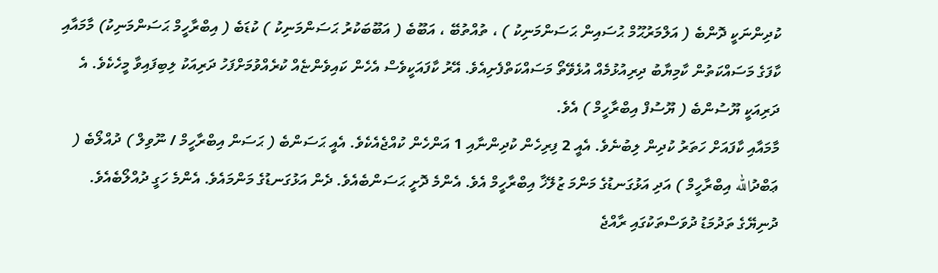ކުދިންނަކީ ދޮންބެ ( އަލްމަރުޙޫމް ޙުސައިން ޙަސަންމަނިކު ) ، ތުއްތުބޭ ، އަބޫބެ ( އަބޫބަކުރު ޙަސަންމަނިކު ) ކުޑަބެ ( އިބްރާހީމް ޙަސަންމަނިކު) މާމައާއި ކާފަގެ މަސައްކަތުން ކާމިޔާބު ދިރިއުޅުމެއް އުޅެވޭތޯ މަސައްކަތްފެށިއެވެ. އޭރު ކާފައަކީވެސް އެހެން ކައިވެންޏެއް ކުރެއްވުމަށްފަހު ދަރިއަކު ލިބިފައިވާ މީހެކެވެ. އެ ދަރިއަކީ ޔޫސުންބެ ( ޔޫސުފް އިބްރާހީމް ) އެވެ.
މާމައާއި ކާފައަށް ހަތަރު ކުދިން ލިބުނެވެ. އެއީ 2 ފިރިހެން ކުދިންނާއި 1 އަންހެން ކުއްޖެއެކެވެ. އެއީ ޙަސަންބެ ( ޙަސަން އިބްރާހީމް / ނޫވިލް ) ދުއްލޯބެ ( ޢަބްދުالله އިބްރާހީމް ) އަދި އަޅުގަނޑުގެ މަންމަ ޒުލޭޚާ އިބްރާހީމް އެވެ. އެންމެ ދޮށީ ޙަސަންބެއެވެ. ދެން އަޅުގަނޑުގެ މަންމައެވެ. އެންމެ ހަގީ ދުއްލޯބެއެވެ.
ދުނިޔޭގެ ތަދުމަޑު ދުވަސްތަކުގައި ރާއްޖެ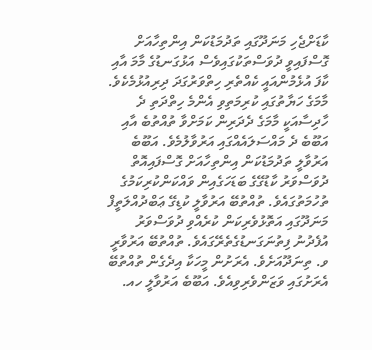ކާޑަށްޖެހި މަނަދޫގައި ތަދުމަޑުކަން އިންތިހާއަށް ގޮސްފައިވީ ދުވަސްތަކުގައިވެސް އަޅުގަނޑުގެ މާމަ އާއި ކާފަ އުޅެމުންއައީ ކެއްތެރި ހިތްވަރުގަދަ ދިރިއުޅުމެކެވެ. މާމަގެ ހަޔާތުގައި ކުރިމަތިވި އެންމެ ހިތްދަތި ދެ ހާދިސާއަކީ މާމަގެ ދެދަރިން ކަމަށްވާ ތުއްތުބެ އާއި އަބޫބެ ދެ މައްސަލައެއްގައި އަރުވާލުމެވެ. އަބޫބެ އަރުވާލީ ތަދުމަޑުކަން އިންތިހާއަށް ގޮސްފައިއޮތް ދުވަސްވަރު ކާޑުގޭގެ ބަޑަހަގެއިން ވައްކަންކުރިކަމުގެ ތުހުމަތުގައެވެ. ތުއްތުބޭ އަރުވާލީ ކުޑިގޭ ޢަބްދުއްލަތީފް މަނަދޫގައި އަތޮޅުވެރިކަން ކުރެއްވި ދުވަސްވަރު އުފެދުނު ފިތުނަގަނޑުގެތެރޭގައެވެ. ތުއްތުބޭ އަރުވާރީ ވ. ތިނަދޫއަށެވެ. އެރަށުން މީހަކާ އިދެގެން ތުއްތުބޭ އެރަށުގައި ވަޒަންވެރިވިއެވެ. އަބޫބެ އަރުވާލީ ހއ.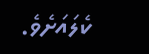ކެލައަށެވެ.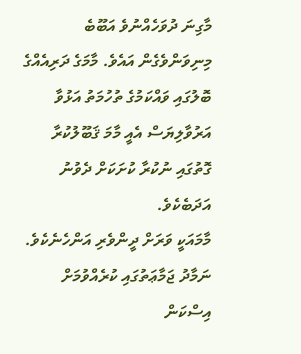މާގިނަ ދުވަހެއްނުވެ އަބޫބެ މިނިވަންވެގެން އައެވެ. މާމަގެ ދަރިއެއްގެ ބޮލުގައި ވައްކަމުގެ ތުހުމަތު އަޅުވާ އަރުވާލިޔަސް އެއީ މާމަ ޤަބޫލުކުރާ ގޮތުގައި ނުކުރާ ކުށަކަށް ދެވުނު އަދަބެކެވެ.
މާމައަކީ ވަރަށް ދީންވެރި އަންހެނެކެވެ. ނަމާދު ޖަމާޢަތުގައި ކުރެއްވުމަށް އިސްކަން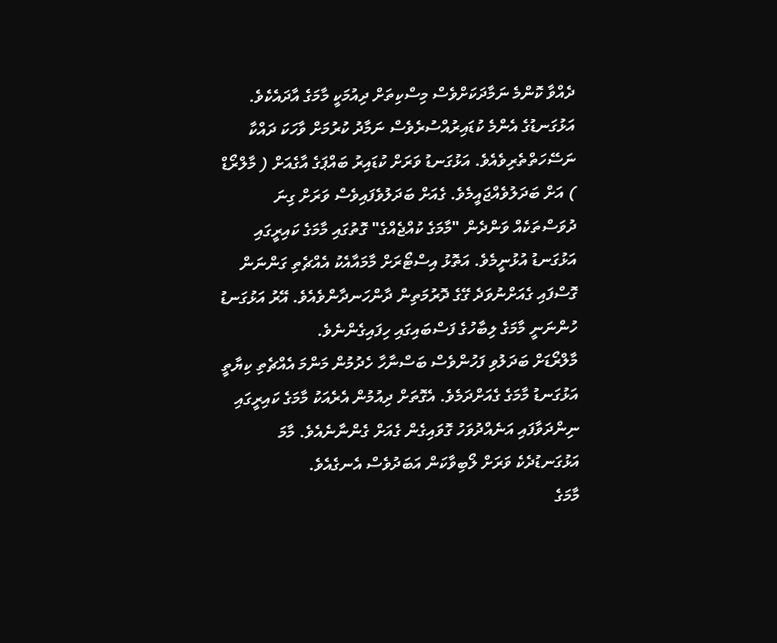ދެއްވާ ކޮންމެ ނަމާދަކަށްވެސް މިސްކިތަށް ދިއުމަކީ މާމަގެ އާދައެކެވެ. އަޅުގަނޑުގެ އެންމެ ކުޑައިރުއްސުރެވެސް ނަމާދު ކުރުމަށް ވާހަކަ ދައްކާ ނަސޭހަތްތެރިވެއެވެ. އަޅުގަނޑު ވަރަށް ކުޑައިރު ބައްޕަގެ އާގެއަށް ( މާލްރޯޑް ) އަށް ބަދަލުވެއްޖައީމެވެ. ގެއަށް ބަދަލުވެފައިވެސް ވަރަށް ގިނަ ދުވަސްތަކެއް ވަންދެން "މާމަގެ ކުއްޖެއްގެ" ގޮތުގައި މާމަގެ ކައިރީގައި އަޅުގަނޑު އުޅުނީމެވެ. އަތޮޅު އިސްޓޯރަށް މާމައާއެކު އެއްޗެތި ގަންނަން ގޮސްފައި ގެއަށްނުވަދެ ގޭގެ ދޮރުމަތިން ދާންހަނދާންވެއެވެ. އޭރު އަޅުގަނޑު ހުންނަނީ މާމަގެ ލިބާހުގެ ފަސްބައިގައި ހިފައިގެންނެވެ.
މާލްރޯޑަށް ބަދަލުވި ފަހުންވެސް ބަސްނާހާ ހެދުމުން މަންމަ އެއްޗެތި ކިޔާތީ އަޅުގަނޑު މާމަގެ ގެއަށްދަމެވެ. އެގޮތަށް ދިއުމުން އެރެއަކު މާމަގެ ކައިރީގައި ނިންދަވާފައި އަނެއްދުވަހު ގޮވައިގެން ގެއަށް ގެންނާނެއެވެ. މާމަ އަޅުގަނޑުދެކެ ވަރަށް ލޯބިވާކަން އަބަދުވެސް އެނގެއެވެ.
މާމަގެ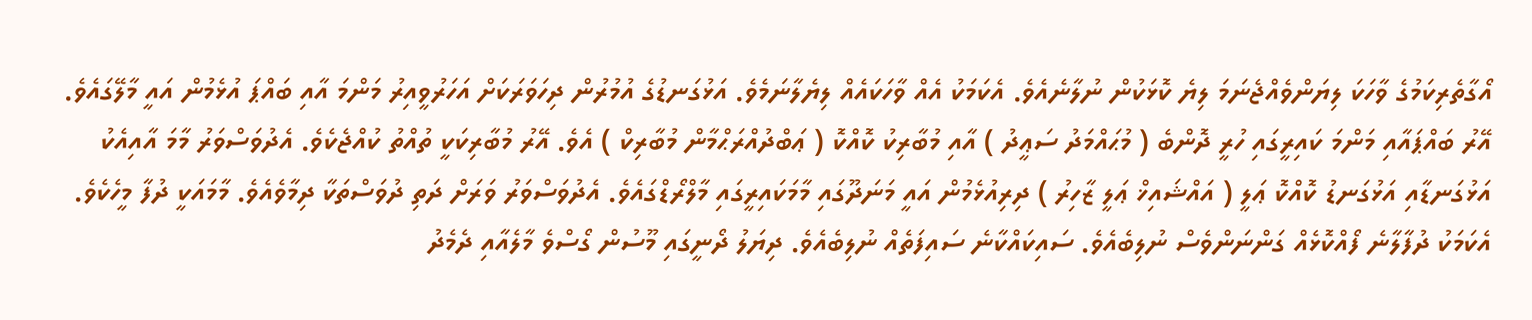އޯގާތެރިކަމުގެ ވާހަކަ ލިޔަންވެއްޖެނަމަ ލިޔެ ކޮޅަކުން ނުލާނެއެވެ. އެކަމަކު އެއް ވާހަކައެއް ލިޔެލާނަމެވެ. އަޅުގަނޑުގެ އުމުރުން ދިހަވަރަކަށް އަހަރުވީއިރު މަންމަ އާއި ބައްޕަ އުޅެމުން އައީ މާލޭގައެވެ. އޭރު ބައްޕައާއި މަންމަ ކައިރީގައި ހުރީ ދޮންބެ ( މުޙައްމަދު ސަޢީދު ) އާއި މުބާރިކު ކޮއްކޮ ( ޢަބްދުއްރަޙްމާން މުބާރިކް ) އެވެ. އޭރު މުބާރިކަކީ ތުއްތު ކުއްޖެކެވެ. އެދުވަސްވަރު މާމަ އާއިއެކު އަޅުގަނޑާއި އަޅުގަނޑު ކޮއްކޮ ޢަލީ ( އައްޝައިޚް ޢަލީ ޒާހިރު ) ދިރިއުޅެމުން އައީ މަނަދޫގައި މާމަކައިރީގައި މާލްރޯޑްގައެވެ. އެދުވަސްވަރު ވަރަށް ދަތި ދުވަސްތަކާ ދިމާވެއެވެ. މާމައަކީ ދުފާ މީހެކެވެ. އެކަމަކު ދުފާލާނެ ފޯއްކޮޅެއް ގަންނަންވެސް ނުލިބެއެވެ. ސައިކައްކާނެ ސައިފަތެއް ނުލިބެއެވެ. ދިޔަލު ދޯނީގައި މޫސުން ގޯސްވެ މާލެއާއި ދެމެދު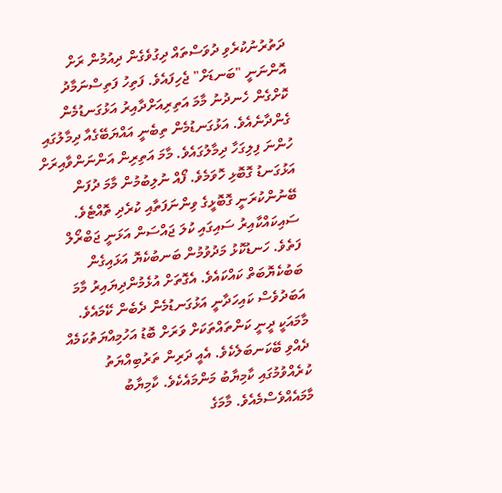ދަތުރުނުކުރެވި ދުވަސްތައް ދިގުވެގެން ދިއުމުން ރަށް އޮންނަނީ "ބަނޑަށް" ޖެހިފައެވެ. ފަތިހު ފަތިސްނަމާދު ކޮށްގެން ހެނދުނު މާމަ އަތިރިއަށްދާއިރު އަޅުގަނޑުމެން ގެންދާނެއެވެ. އަޅުގަނޑުމެން ތިބެނީ އައްޔަބޭގެއާ ދިމާލުގައި ހުންނަ ފިލިގަހާ ދިމާލުގައެވެ. މާމަ އަތިރިން އަންނަންވާއިރަށް އަޅުގަނޑު ގޮބޮޅި ހޮވަމެވެ. ފޯއް ނުލިބުމުން މާމަ ދުފަން ބޭނުންކުރަނީ ގޮބޮޅީގެ ވިންނަފަތާއި ކުރެދި ތޮއްޓެވެ. ސައިކައްކާއިރު ސައިގައި ކުލަ ޖައްސަން އަޅަނީ ޖަބްރޯލް ފަތެވެ. ހަނޑުކޮޅު މަދުވުމުން ބަނބުކެޔޮ އަޅައިގެން ބަބުކެޔޮބަތް ކައްކައެވެ. އެގޮތަށް އުޅެމުންދިޔައިރު މާމަ އަބަދުވެސް ކައިހަދާނީ އަޅުގަނޑުމެން ދެބެން ކޭމައެވެ.
މާމައަކީ ދީނީ ކަންތައްތަކަށް ވަރަށް ބޮޑު އަހުމިއްޔަތުކަމެއް ދެއްވި ބޭކަނބަލެކެވެ. އެއީ ދަރިން ތަރުބިއްޔަތު ކުރެއްވުމުގައި ކާމިޔާބު މަންމައެކެވެ. ކާމިޔާބު މާމައެއްވެސްމެއެވެ. މާމަގެ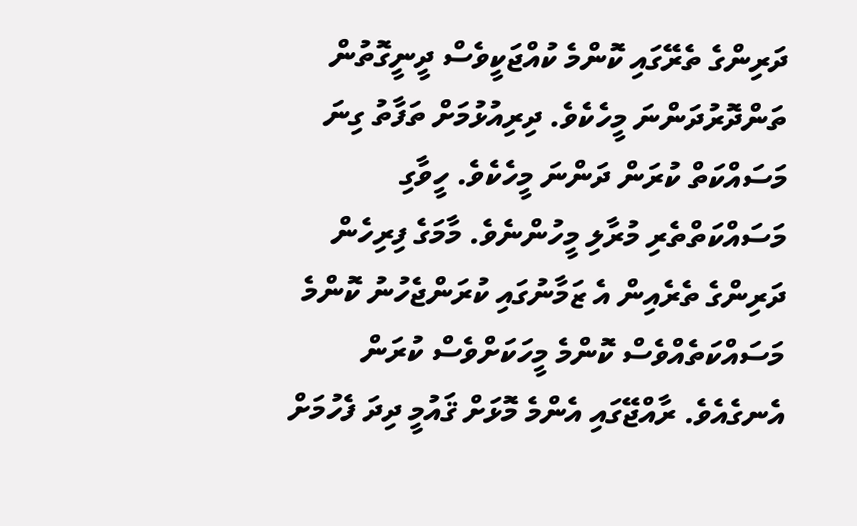ދަރިންގެ ތެރޭގައި ކޮންމެ ކުއްޖަކީވެސް ދީނީގޮތުން ތަންދޮރުދަންނަ މީހެކެވެ. ދިރިއުޅުމަށް ތަފާތު ގިނަ މަސައްކަތް ކުރަން ދަންނަ މީހެކެވެ. ހީވާގި މަސައްކަތްތެރި މުރާލި މީހުންނެވެ. މާމަގެ ފިރިހެން ދަރިންގެ ތެރެއިން އެ ޒަމާނުގައި ކުރަންޖެހުނު ކޮންމެ މަސައްކަތެއްވެސް ކޮންމެ މީހަކަށްވެސް ކުރަން އެނގެއެވެ. ރާއްޖޭގައި އެންމެ މޮޅަށް ޤައުމީ ދިދަ ފެހުމަށް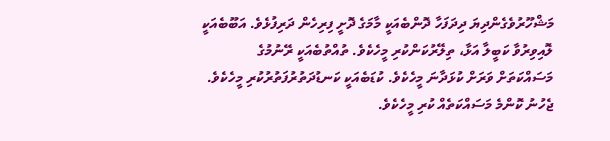މަޝްހޫރުވެގެންދިޔަ ދިދަފަހާ ދޮންބެއަކީ މާމަގެ ދޮށީ ފިރިހެން ދަރިފުޅެވެ. އަބޫބެއަކީ ލޮއިވިރުވާ ކަބީލާ އަޅާ، ތިލޭރުކަންކުރި މީހެކެވެ. ތުއްތުބެއަކީ ރޭނުމުގެ މަސައްކަތަށް ވަރަށް ކުޅަދާނަ މީހެކެވެ. ކުޑަބެއަކީ ކަނޑުދަތުރުފަތުރުކުރި މީހެކެވެ. ޖެހުނު ކޮންމެ މަސައްކަތެއް ކުރި މީހެކެވެ.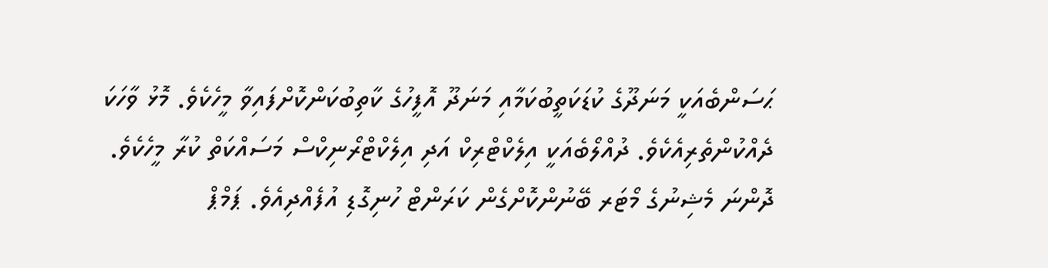ޙަސަންބެއަކީ މަނަދޫގެ ކުޑަކަތީބުކަމާއި މަނަދޫ އޮފީހުގެ ކާތިބުކަންކޮށްފައިވާ މީހެކެވެ. މޮޅު ވާހަކަ ދެއްކުންތެރިއެކެވެ. ދުއްލޯބެއަކީ އިލެކްޓްރިކް އަދި އިލެކްޓްރޯނިކްސް މަސައްކަތް ކުރާ މީހެކެވެ. ދޮންނަ މެޝިނުގެ މޯޓަރ ބޭނުންކޮށްގެން ކަރަންޓް ހުނިގޮޑި އުފެއްދިއެވެ. ޕަމްޕް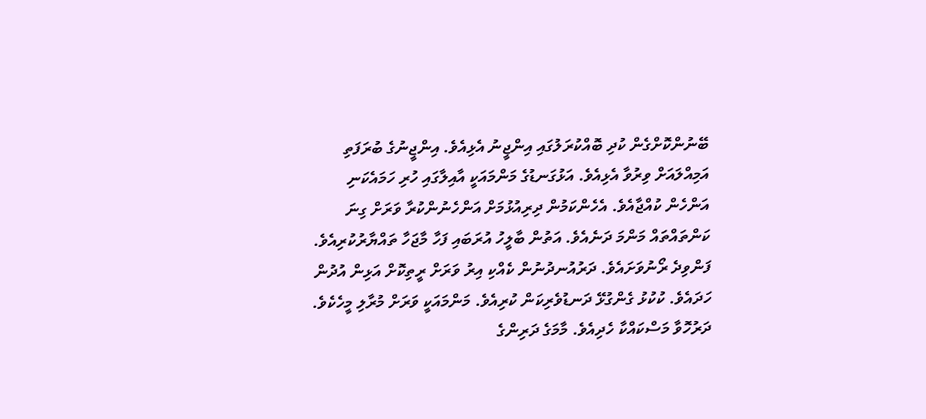ބޭނުންކޮށްގެން ކުދި ބޮއްކުރަލުގައި އިންޖީނު އެޅިއެވެ. އިންޖީނުގެ ބުރަފަތި އަމިއްލައަށް ވިރުވާ އެޅިއެވެ. އަޅުގަނޑުގެ މަންމައަކީ އާއިލާގައި ހުރި ހަމައެކަނި އަންހެން ކުއްޖާއެވެ. އެހެންކަމުން ދިރިއުޅުމަށް އަންހެނުންކުރާ ވަރަށް ގިނަ ކަންތައްތައް މަންމަ ދަނެއެވެ. އަތުން ބާލީހު އުރަބައި ފަހާ މާޖަހާ ތައްޔާރުކުރިއެވެ. ފަންވިދެ ރޯނުވަށައެވެ. ދަރުއުނދުނުން ކެއްކި އިރު ވަރަށް ރީތިކޮށް އަޅިން އުދުން ހަދައެވެ. ކުކުޅު ގެންގުޅޭ ދަނޑުވެރިކަން ކުރިއެވެ. މަންމައަކީ ވަރަށް މުރާލި މީހެކެވެ. ދަރުހޮވާ މަސްކައްކާ ހެދިއެވެ. މާމަގެ ދަރިންގެ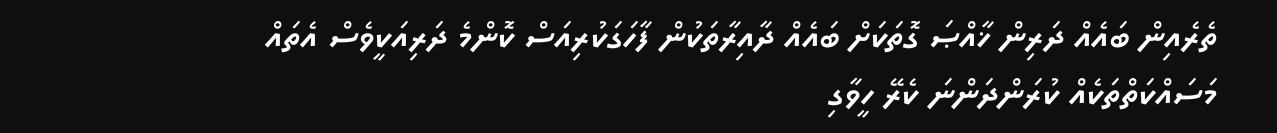ތެރެއިން ބައެއް ދަރިން ޚާއްޞަ ގޮތަކަށް ބައެއް ދާއިރާތަކުން ފާހަގަކުރިއަސް ކޮންމެ ދަރިއަކީވެސް އެތައް މަސައްކަތްތަކެއް ކުރަންދަންނަ ކެރޭ ހީވާގި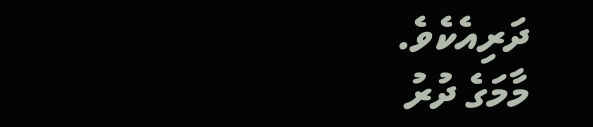ދަރިއެކެވެ.
މާމަގެ ދުރު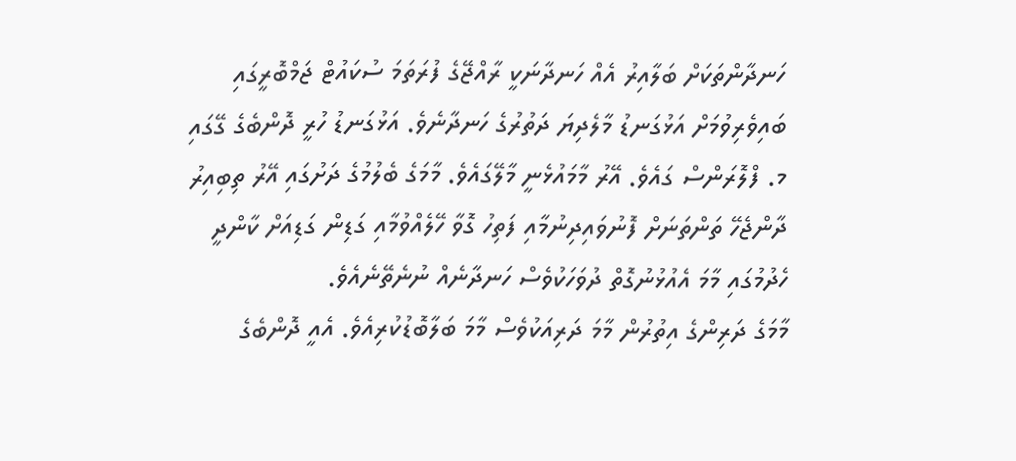ހަނދާންތަކަށް ބަލާއިރު އެއް ހަނދާނަކީ ރާއްޖޭގެ ފުރަތަމަ ސުކައުޓް ޖަމްބޮރީގައި ބައިވެރިވުމަށް އަޅުގަނޑު މާލެދިޔަ ދަތުރުގެ ހަނދާނެވެ. އަޅުގަނޑު ހުރީ ދޮންބެގެ ގޭގައި މ. ފްލޮރަންސް ގައެވެ. އޭރު މާމައުޅެނީ މާލޭގައެވެ. މާމަގެ ބެލުމުގެ ދަށުގައި އޭރު ތިބިއިރު ދާންޖެހޭ ތަންތަނަށް ފޮނުވައިދިނުމާއި ފަތިހު ގޮވާ ހޭލެއްވުމާއި ގަޑިން ގަޑިއަށް ކާންދީ ހެދުމުގައި މާމަ އެއުޅުނުގޮތް ދުވަހަކުވެސް ހަނދާނެއް ނުނެތޭނެއެވެ.
މާމަގެ ދަރިންގެ އިތުރުން މާމަ ދަރިއަކުވެސް މާމަ ބަލާބޮޑުކުރިއެވެ. އެއީ ދޮންބެގެ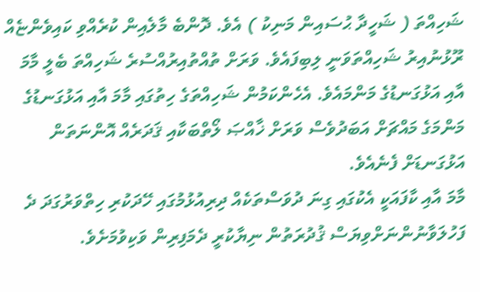ޝަހިއްތަ ( ޝަހީދާ ޙުސައިން މަނިކު ) އެވެ. ދޮންބެ މާލެއިން ކުރެއްވި ކައިވެންޏެއް ރޫޅުނުއިރު ޝަހިއްތަވަނީ ލިބިފައެވެ. ވަރަށް ތުއްތުއިރުއްސުރެ ޝަހިއްތަ ބެލީ މާމަ އާއި އަޅުގަނޑުގެ މަންމައެވެ. އެހެންކަމުން ޝަހިއްތަގެ ހިތުގައި މާމަ އާއި އަޅުގަނޑުގެ މަންމަގެ މައްޗަށް އަބަދުވެސް ވަރަށް ޚާއްޞަ ލޯތްބަކާއި ޤަދަރެއް އޮންނަތަން އަޅުގަނޑަށް ފެނެއެވެ.
މާމަ އާއި ކާފައަކީ އެކުގައި ގިނަ ދުވަސްތަކެއް ދިރިއުޅުމުގައި ހޭދަކުރި ހިތްވަރުގަދަ ދެ ފަހުލަވާނުންނަށްވިޔަސް ޤުދުރަތުން ނިޔާކުރީ ދެމަފިރިން ވަކިވުމަށެވެ.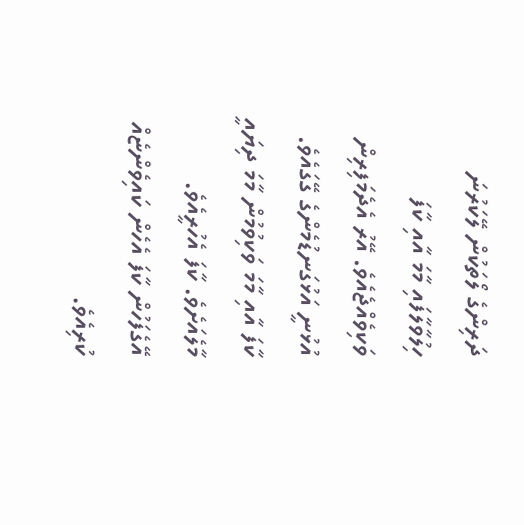ދަރިންގެ ލޯތަކުން ލޭކަރުނަ ހިލުވާލާފައި މާމަ އާއި ކާފަ ވަކިވެއްޖެއެވެ. އޭރު އެދެމަފިރިން އުޅުނީ އަޅުގަނޑުމެންގެ ގޭގައެވެ. ކާފަ އާއި މާމަ ވަކިވުމުން މާމަ ދިޔައީ މާލެއަށެވެ. ކާފަ އެހުރީއެވެ. އޭގެފަހުން ކާފަ އެހެން ކައިވެންޏެއް ކުރިއެވެ.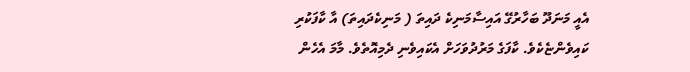އެއީ މަނަދޫ ބަހާރުގޭ އައިސާމަނިކެ ދައިތަ ( މަނިކެދައިތަ) އާ ކާފަކުރި ކައިވެންޏެކެވެ. ކާފަގެ މަރުދުވަހަށް އެކައިވެނި ދެމިއޮތެވެ. މާމަ އެހެން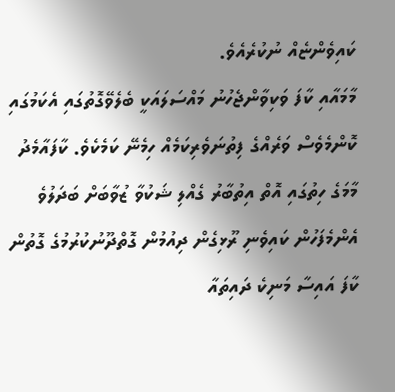ކައިވެންޏެއް ނުކުރެއެވެ.
މާމައާއި ކާފަ ވަކިވާންޖެހުނު މައްސަލައަކީ ބެލެވޭގޮތުގައި އެކަމުގައި ކޮންމެވެސް ވަރެއްގެ ފިތުނަވެރިކަމެއް ހިމެނޭ ކަމެކެވެ. ކާފައާމެދު މާމަގެ ހިތުގައި އޮތް އިތުބާރު ގެއްލި ޝަކުވާ ޒުވާބަށް ބަދަލުވެ އެންމެފަހުން ކައިވެނި ރޫޅިގެން ދިއުމުން ގޮތްދޫނުކުރުމުގެ ގޮތުން ކާފަ އައިސާ މަނިކެ ދައިތައާ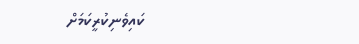ކައިވެނިކުރީކަމަށް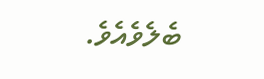ބެލެވެއެވެ.